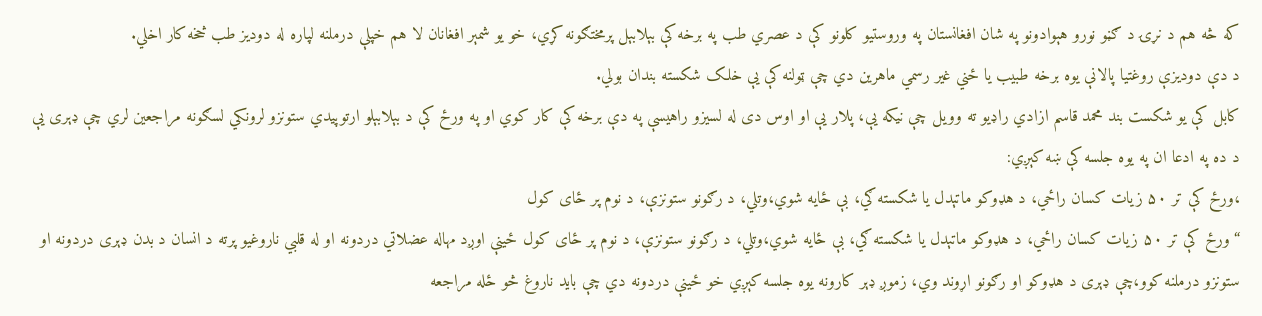که څه هم د نړۍ د ګڼو نورو هېوادونو په شان افغانستان په وروستیو کلونو کې د عصري طب په برخه کې بېلابېل پرمختګونه کړي، خو یو شمېر افغانان لا هم خپلې درملنه لپاره له دودیز طب څخه کار اخلي.
د دې دودیزې روغتیا پالانې یوه برخه طبیب یا ځني غیر رسمي ماهرین دي چې ټولنه کې یې خلک شکسته بندان بولي.
کابل کې یو شکست بند محمد قاسم ازادي راډیو ته وویل چې نیکه یې، پلار یې او اوس دی له لسیزو راهیسې په دې برخه کې کار کوي او په ورځ کې د بېلابېلو ارتوپیدي ستونزو لرونکي لسګونه مراجعین لري چې ډېری یې د ده په ادعا ان په یوه جلسه کې ښه کېږي:
،ورځ کې تر ۵۰ زیات کسان راځي، د هډوکو ماتېدل یا شکسته ګي، بې ځایه شوي،وتلي، د رګونو ستونزې، د نوم پر ځای کول
“ورځ کې تر ۵۰ زیات کسان راځي، د هډوکو ماتېدل یا شکسته ګي، بې ځایه شوي،وتلي، د رګونو ستونزې، د نوم پر ځای کول ځینې اوږد مهاله عضلاتي دردونه او له قلبي ناروغیو پرته د انسان د بدن ډېری دردونه او ستونزو درملنه کوو،چې ډېری د هډوکو او رګونو اړوند وي، زموږ ډېر کارونه یوه جلسه کېږي خو ځینې دردونه دي چې باید ناروغ څو ځله مراجعه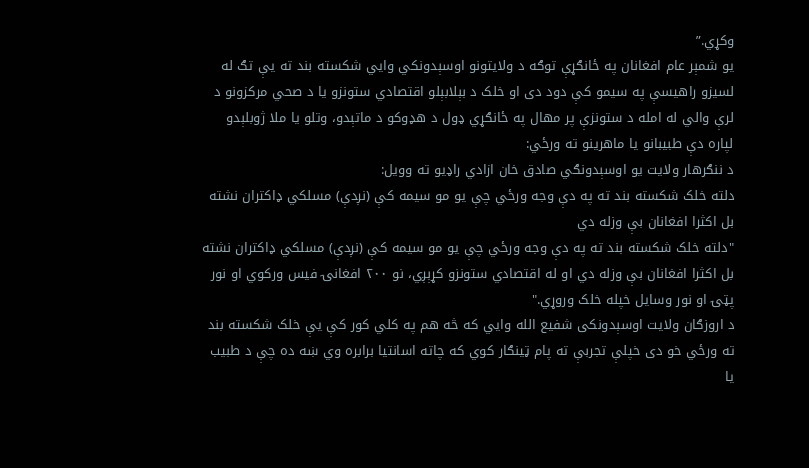وکړي.”
یو شمېر عام افغانان په ځانګړې توګه د ولایتونو اوسېدونکي وایي شکسته بند ته یې تګ له لسیزو راهیسې په سیمو کې دود دی او خلک د بېلابېلو اقتصادي ستونزو یا د صحي مرکزونو د لرې والي له امله د ستونزې پر مهال په ځانګړي ډول د هډوکو د ماتېدو، وتلو یا ملا ژوبلېدو لپاره دې طبیبانو یا ماهرینو ته ورځي:
د ننګرهار ولایت یو اوسېدونګي صادق خان ازادي راډیو ته وویل:
دلته خلک شکسته بند ته په دې وجه ورځي چې یو مو سیمه کې (نږدې) مسلکي ډاکتران نشته بل اکثرا افغانان بې وزله دي
"دلته خلک شکسته بند ته په دې وجه ورځي چې یو مو سیمه کې (نږدې) مسلکي ډاکتران نشته بل اکثرا افغانان بې وزله دي او له اقتصادي ستونزو کړېږي، نو ۲۰۰ افغانۍ فیس ورکوي او نور پټۍ او نور وسایل خپله خلک وروړي."
د اروزګان ولایت اوسېدونکی شفیع الله وایي که څه هم په کلي کور کې یې خلک شکسته بند ته ورځي خو دی خپلې تجربې ته پام ټینګار کوي که چاته اسانتیا برابره وي ښه ده چې د طبیب یا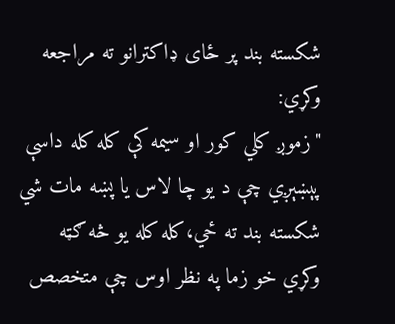شکسته بند پر ځای ډاکترانو ته مراجعه وکړي:
"زموږ کلي کور او سیمه کې کله کله داسې پېښېږي چې د یو چا لاس یا پښه مات شي شکسته بند ته ځي،کله کله یو څه ګټه وکړي خو زما په نظر اوس چې متخصص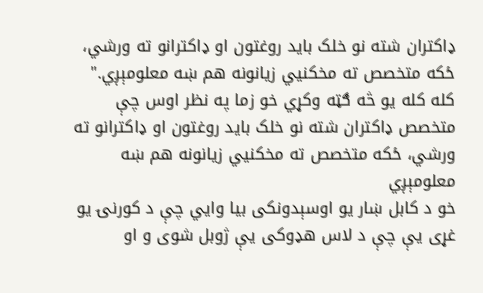ډاکتران شته نو خلک باید روغتون او ډاکترانو ته ورشي، ځکه متخصص ته مخکنیي زیانونه هم ښه معلومېږي."
کله کله یو څه ګټه وکړي خو زما په نظر اوس چې متخصص ډاکتران شته نو خلک باید روغتون او ډاکترانو ته ورشي، ځکه متخصص ته مخکنیي زیانونه هم ښه معلومېږي
خو د کابل ښار یو اوسېدونکی بیا وایي چې د کورنۍ یو غړی یې چې د لاس هډوکی یې ژوبل شوی و او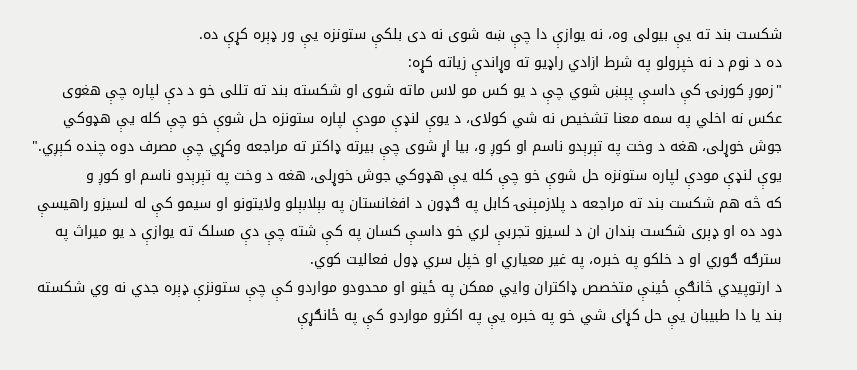شکست بند ته یې بیولی وه، نه یوازې دا چې ښه شوی نه دی بلکې ستونزه یې ور ډېره کړې ده.
ده د نوم د نه خپرولو په شرط ازادي راډیو ته وړاندې زیاته کړه:
"زموږ کورنۍ کې داسې پېښ شوي چې د یو کس مو لاس ماته شوی او شکسته بند ته تللی خو د دې لپاره چې هغوی عکس نه اخلي په سمه معنا تشخیص نه شي کولای، د یوې لنډې مودې لپاره ستونزه حل شوې خو چې کله یې هډوکي جوش خوړلی، هغه د وخت په تېرېدو ناسم او کوږ و، بیا اړ شوی چې بیرته ډاکتر ته مراجعه وکړي چې مصرف دوه چنده کېږي."
یوې لنډې مودې لپاره ستونزه حل شوې خو چې کله یې هډوکي جوش خوړلی، هغه د وخت په تېرېدو ناسم او کوږ و
که څه هم شکست بند ته مراجعه د پلازمېنۍ کابل په ګډون د افغانستان په بېلابېلو ولایتونو او سیمو کې له لسیزو راهیسې دود ده او ډېری شکست بندان ان د لسیزو تجربې لري خو داسې کسان په کې شته چې دې مسلک ته یوازې د یو میراث په سترګه ګوري او د خلکو په خبره، په غیر معیاري او خپل سري ډول فعالیت کوي.
د ارتوپیدي څانګې ځینې متخصص ډاکتران وایي ممکن په ځینو او محدودو مواردو کې چې ستونزې ډېره جدي نه وي شکسته بند یا دا طبیبان یې حل کړای شي خو په خبره یې په اکثرو مواردو کې په ځانګړې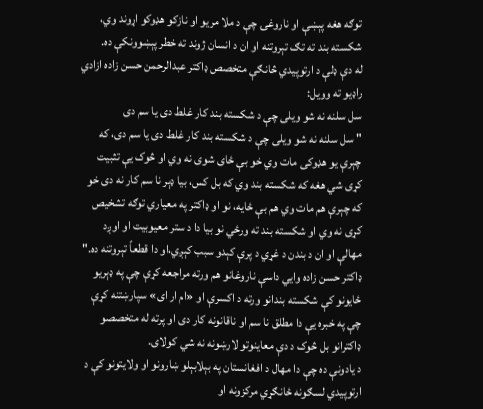توګه هغه پېښې او ناروغۍ چې د ملا مریو او نازکو هډوکو اړوند وي، شکسته بند ته تګ تېروتنه او ان د انسان ژوند ته خطر پېښوونکې ده.
له دې ډلې د ارتوپیدي څانګې متخصص ډاکتر عبدالرحمن حسن زاده ازادي راډیو ته وویل:
سل سلنه نه شو ویلی چې د شکسته بند کار غلط دی یا سم دی
" سل سلنه نه شو ویلی چې د شکسته بند کار غلط دی یا سم دی، که چېرې یو هډوکی مات وي خو بې ځای شوی نه وي او څوک یې تثبیت کړی شي هغه که شکسته بند وي که بل کس، بیا ډېر نا سم کار نه دی خو که چېرې هم مات وي هم بې ځایه، نو او ډاکتر په معیاري توګه تشخیص کړی نه وي او شکسته بند ته ورځي نو بیا دا د ستر معیوبیت او اوږد مهالې او ان د بندن د غړي د پرې کېدو سبب کېږي،او دا قطعاً تېروتنه ده."
ډاکتر حسن زاده وایي داسې ناروغانو هم ورته مراجعه کړې چې په ډېریو ځایونو کې شکسته بندانو ورته د اکسرې او «ام ار ای» سپارښتنه کړې چې په خبره یې دا مطلق نا سم او ناقانونه کار دی او پرته له متخصصو ډاکترانو بل څوک د دې معاینوتو لارښونه نه شي کولای.
د یادونې ده چې دا مهال د افغانستان په بېلابېلو ښارونو او ولایتونو کې د ارتوپیدي لسګونه ځانګړي مرکزونه او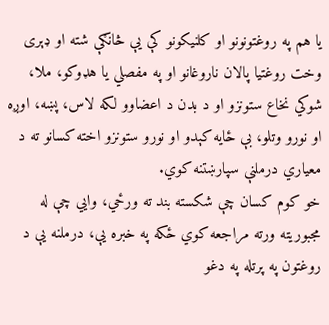یا هم په روغتونونو او کلنیکونو کې یې څانګې شته او ډېری وخت روغتیا پالان ناروغانو او په مفصلي یا هډوکو، ملا، شوکي نخاع ستونزو او د بدن د اعضاوو لکه لاس، پښه، اوږه او نورو وتلو، بې ځایه کېدو او نورو ستونزو اخته کسانو ته د معیاري درملنې سپارښتنه کوي.
خو کوم کسان چې شکسته بند ته ورځي، وايي چې له مجبوریته ورته مراجعه کوي ځکه په خبره یې، درملنه یې د روغتون په پرتله په دغو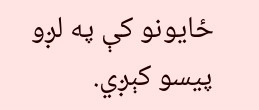ځایونو کې په لږو پیسو کېږي.